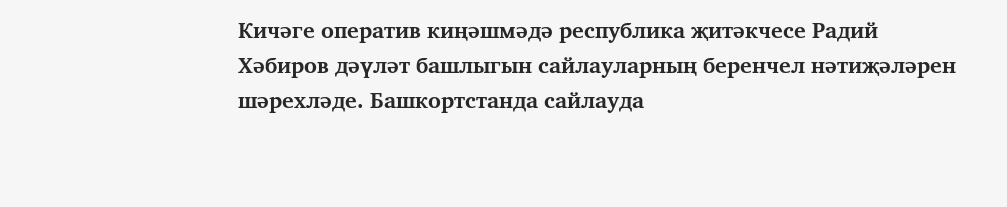Кичәге оператив киңәшмәдә республика җитәкчесе Радий Хәбиров дәүләт башлыгын сайлауларның беренчел нәтиҗәләрен шәрехләде. Башкортстанда сайлауда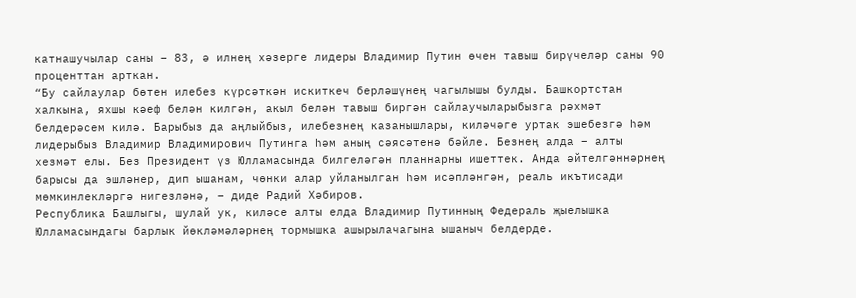катнашучылар саны – 83, ә илнең хәзерге лидеры Владимир Путин өчен тавыш бирүчеләр саны 90 проценттан арткан.
“Бу сайлаулар бөтен илебез күрсәткән искиткеч берләшүнең чагылышы булды. Башкортстан халкына, яхшы кәеф белән килгән, акыл белән тавыш биргән сайлаучыларыбызга рәхмәт белдерәсем килә. Барыбыз да аңлыйбыз, илебезнең казанышлары, киләчәге уртак эшебезгә һәм лидерыбыз Владимир Владимирович Путинга һәм аның сәясәтенә бәйле. Безнең алда – алты хезмәт елы. Без Президент үз Юлламасында билгеләгән планнарны ишеттек. Анда әйтелгәннәрнең барысы да эшләнер, дип ышанам, чөнки алар уйланылган һәм исәпләнгән, реаль икътисади мөмкинлекләргә нигезләнә, – диде Радий Хәбиров.
Республика Башлыгы, шулай ук, киләсе алты елда Владимир Путинның Федераль җыелышка Юлламасындагы барлык йөкләмәләрнең тормышка ашырылачагына ышаныч белдерде.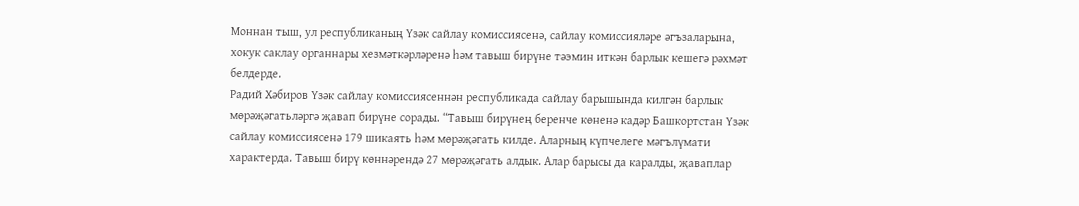Моннан тыш, ул республиканың Үзәк сайлау комиссиясенә, сайлау комиссияләре әгъзаларына, хокук саклау органнары хезмәткәрләренә һәм тавыш бирүне тәэмин иткән барлык кешегә рәхмәт белдерде.
Радий Хәбиров Үзәк сайлау комиссиясеннән республикада сайлау барышында килгән барлык мөрәҗәгатьләргә җавап бирүне сорады. “Тавыш бирүнең беренче көненә кадәр Башкортстан Үзәк сайлау комиссиясенә 179 шикаять һәм мөрәҗәгать килде. Аларның күпчелеге мәгълүмати характерда. Тавыш бирү көннәрендә 27 мөрәҗәгать алдык. Алар барысы да каралды, җаваплар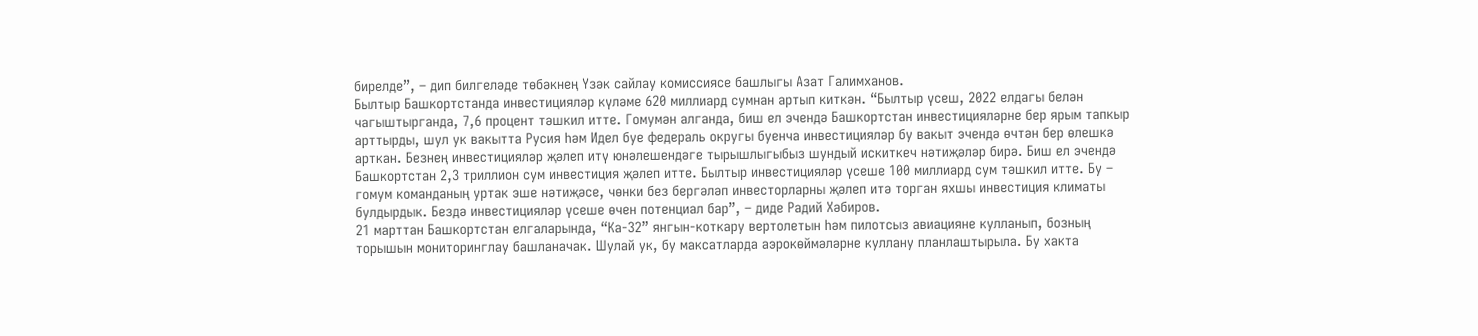бирелде”, – дип билгеләде төбәкнең Үзәк сайлау комиссиясе башлыгы Азат Галимханов.
Былтыр Башкортстанда инвестицияләр күләме 620 миллиард сумнан артып киткән. “Былтыр үсеш, 2022 елдагы белән чагыштырганда, 7,6 процент тәшкил итте. Гомумән алганда, биш ел эчендә Башкортстан инвестицияләрне бер ярым тапкыр арттырды, шул ук вакытта Русия һәм Идел буе федераль округы буенча инвестицияләр бу вакыт эчендә өчтән бер өлешкә арткан. Безнең инвестицияләр җәлеп итү юнәлешендәге тырышлыгыбыз шундый искиткеч нәтиҗәләр бирә. Биш ел эчендә Башкортстан 2,3 триллион сум инвестиция җәлеп итте. Былтыр инвестицияләр үсеше 100 миллиард сум тәшкил итте. Бу – гомум команданың уртак эше нәтиҗәсе, чөнки без бергәләп инвесторларны җәлеп итә торган яхшы инвестиция климаты булдырдык. Бездә инвестицияләр үсеше өчен потенциал бар”, – диде Радий Хәбиров.
21 марттан Башкортстан елгаларында, “Ка-32” янгын-коткару вертолетын һәм пилотсыз авиацияне кулланып, бозның торышын мониторинглау башланачак. Шулай ук, бу максатларда аэрокөймәләрне куллану планлаштырыла. Бу хакта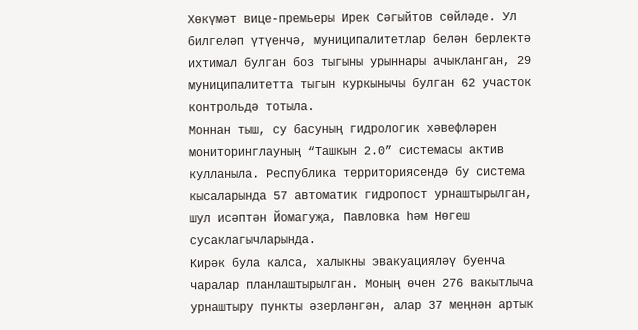Хөкүмәт вице-премьеры Ирек Сәгыйтов сөйләде. Ул билгеләп үтүенчә, муниципалитетлар белән берлектә ихтимал булган боз тыгыны урыннары ачыкланган, 29 муниципалитетта тыгын куркынычы булган 62 участок контрольдә тотыла.
Моннан тыш, су басуның гидрологик хәвефләрен мониторинглауның “Ташкын 2.0” системасы актив кулланыла. Республика территориясендә бу система кысаларында 57 автоматик гидропост урнаштырылган, шул исәптән Йомагуҗа, Павловка һәм Нөгеш сусаклагычларында.
Кирәк була калса, халыкны эвакуацияләү буенча чаралар планлаштырылган. Моның өчен 276 вакытлыча урнаштыру пункты әзерләнгән, алар 37 меңнән артык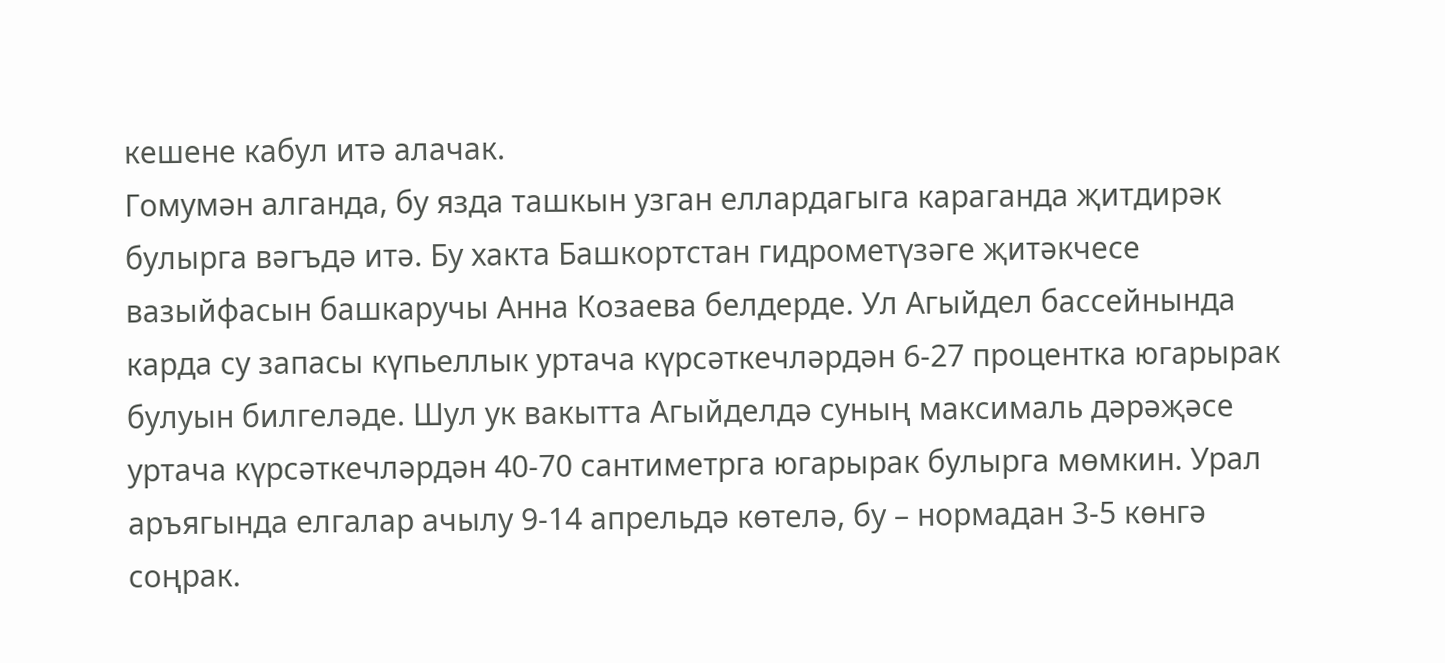кешене кабул итә алачак.
Гомумән алганда, бу язда ташкын узган еллардагыга караганда җитдирәк булырга вәгъдә итә. Бу хакта Башкортстан гидрометүзәге җитәкчесе вазыйфасын башкаручы Анна Козаева белдерде. Ул Агыйдел бассейнында карда су запасы күпьеллык уртача күрсәткечләрдән 6-27 процентка югарырак булуын билгеләде. Шул ук вакытта Агыйделдә суның максималь дәрәҗәсе уртача күрсәткечләрдән 40-70 сантиметрга югарырак булырга мөмкин. Урал аръягында елгалар ачылу 9-14 апрельдә көтелә, бу – нормадан 3-5 көнгә соңрак.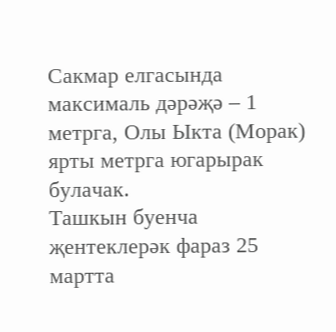Сакмар елгасында максималь дәрәҗә – 1 метрга, Олы Ыкта (Морак) ярты метрга югарырак булачак.
Ташкын буенча җентеклерәк фараз 25 мартта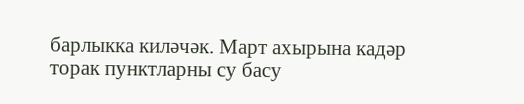барлыкка киләчәк. Март ахырына кадәр торак пунктларны су басу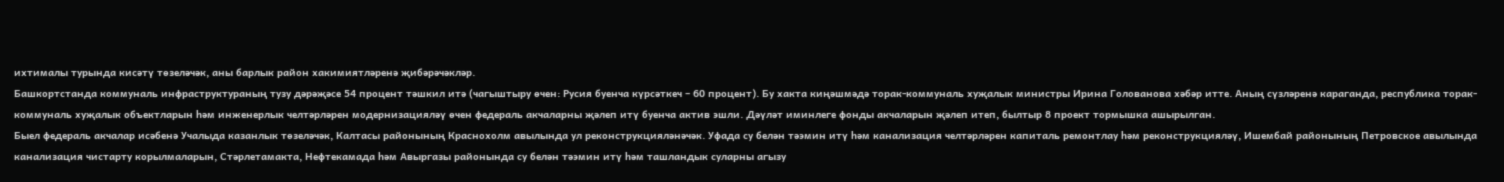ихтималы турында кисәтү төзеләчәк, аны барлык район хакимиятләренә җибәрәчәкләр.
Башкортстанда коммуналь инфраструктураның тузу дәрәҗәсе 54 процент тәшкил итә (чагыштыру өчен: Русия буенча күрсәткеч – 60 процент). Бу хакта киңәшмәдә торак-коммуналь хуҗалык министры Ирина Голованова хәбәр итте. Аның сүзләренә караганда, республика торак-коммуналь хуҗалык объектларын һәм инженерлык челтәрләрен модернизацияләү өчен федераль акчаларны җәлеп итү буенча актив эшли. Дәүләт иминлеге фонды акчаларын җәлеп итеп, былтыр 8 проект тормышка ашырылган.
Быел федераль акчалар исәбенә Учалыда казанлык төзеләчәк, Калтасы районының Краснохолм авылында ул реконструкцияләнәчәк. Уфада су белән тәэмин итү һәм канализация челтәрләрен капиталь ремонтлау һәм реконструкцияләү, Ишембай районының Петровское авылында канализация чистарту корылмаларын, Стәрлетамакта, Нефтекамада һәм Авыргазы районында су белән тәэмин итү һәм ташландык суларны агызу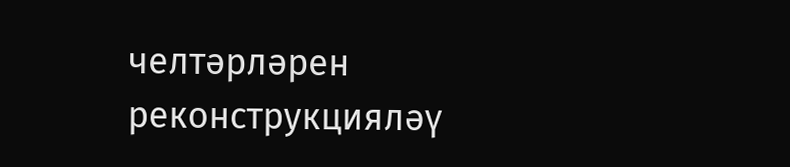челтәрләрен реконструкцияләү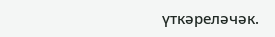үткәреләчәк.